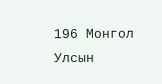196 Монгол Улсын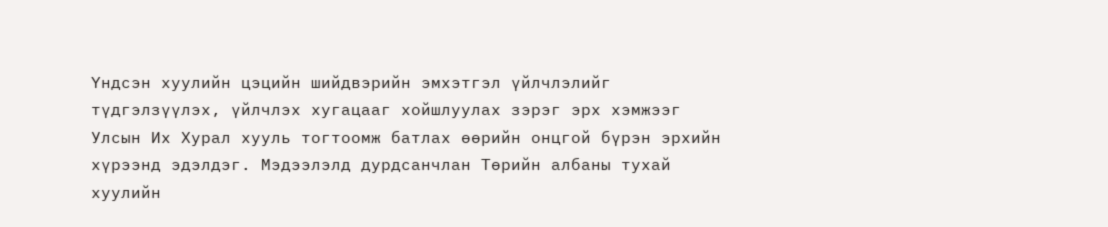Үндсэн хуулийн цэцийн шийдвэрийн эмхэтгэл үйлчлэлийг түдгэлзүүлэх, үйлчлэх хугацааг хойшлуулах зэрэг эрх хэмжээг Улсын Их Хурал хууль тогтоомж батлах өөрийн онцгой бүрэн эрхийн хүрээнд эдэлдэг. Мэдээлэлд дурдсанчлан Төрийн албаны тухай хуулийн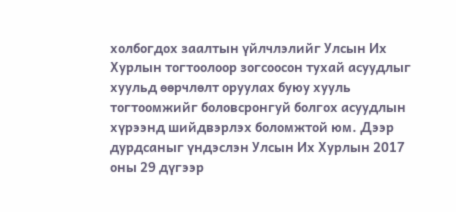холбогдох заалтын үйлчлэлийг Улсын Их Хурлын тогтоолоор зогсоосон тухай асуудлыг хуульд өөрчлөлт оруулах буюу хууль тогтоомжийг боловсронгуй болгох асуудлын хүрээнд шийдвэрлэх боломжтой юм. Дээр дурдсаныг үндэслэн Улсын Их Хурлын 2017 оны 29 дүгээр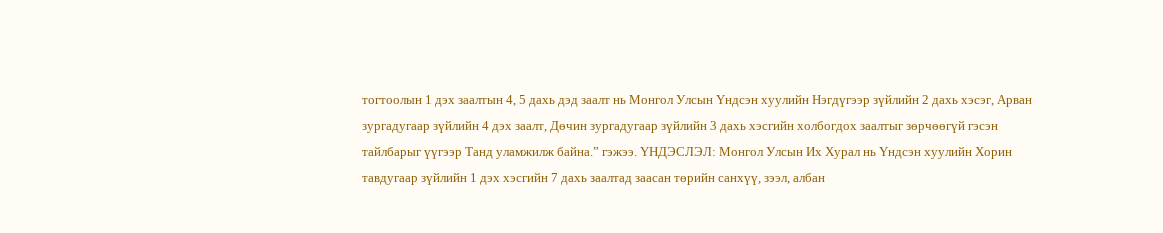тогтоолын 1 дэх заалтын 4, 5 дахь дэд заалт нь Монгол Улсын Үндсэн хуулийн Нэгдүгээр зүйлийн 2 дахь хэсэг, Арван зургадугаар зүйлийн 4 дэх заалт, Дөчин зургадугаар зүйлийн 3 дахь хэсгийн холбогдох заалтыг зөрчөөгүй гэсэн тайлбарыг үүгээр Танд уламжилж байна.” гэжээ. ҮНДЭСЛЭЛ: Монгол Улсын Их Хурал нь Үндсэн хуулийн Хорин тавдугаар зүйлийн 1 дэх хэсгийн 7 дахь заалтад заасан төрийн санхүү, зээл, албан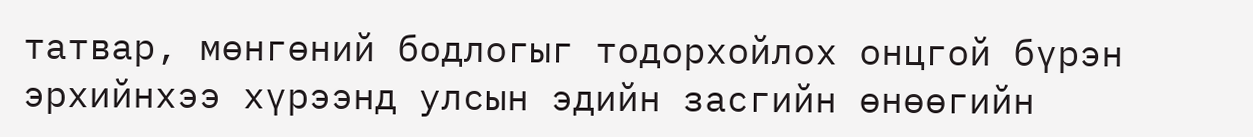татвар, мөнгөний бодлогыг тодорхойлох онцгой бүрэн эрхийнхээ хүрээнд улсын эдийн засгийн өнөөгийн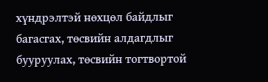хүндрэлтэй нөхцөл байдлыг багасгах, төсвийн алдагдлыг бууруулах, төсвийн тогтвортой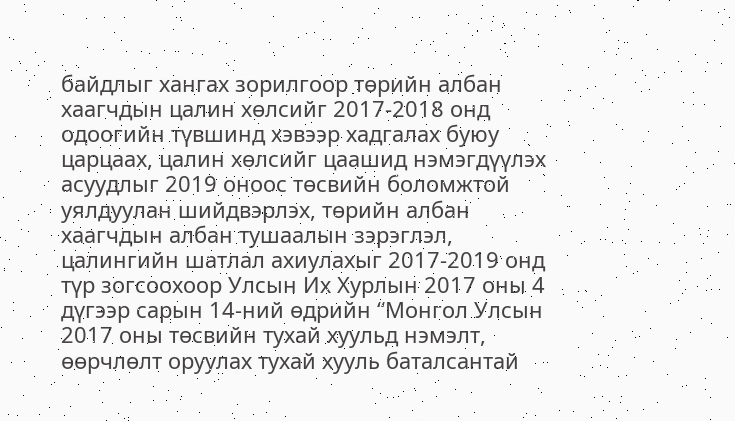байдлыг хангах зорилгоор төрийн албан хаагчдын цалин хөлсийг 2017-2018 онд одоогийн түвшинд хэвээр хадгалах буюу царцаах, цалин хөлсийг цаашид нэмэгдүүлэх асуудлыг 2019 оноос төсвийн боломжтой уялдуулан шийдвэрлэх, төрийн албан хаагчдын албан тушаалын зэрэглэл, цалингийн шатлал ахиулахыг 2017-2019 онд түр зогсоохоор Улсын Их Хурлын 2017 оны 4 дүгээр сарын 14-ний өдрийн “Монгол Улсын 2017 оны төсвийн тухай хуульд нэмэлт, өөрчлөлт оруулах тухай хууль баталсантай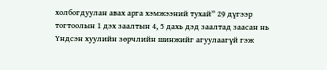холбогдуулан авах арга хэмжээний тухай” 29 дүгээр тогтоолын 1 дэх заалтын 4, 5 дахь дэд заалтад заасан нь Үндсэн хуулийн зөрчлийн шинжийг агуулаагүй гэж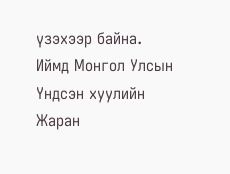үзэхээр байна. Иймд Монгол Улсын Үндсэн хуулийн Жаран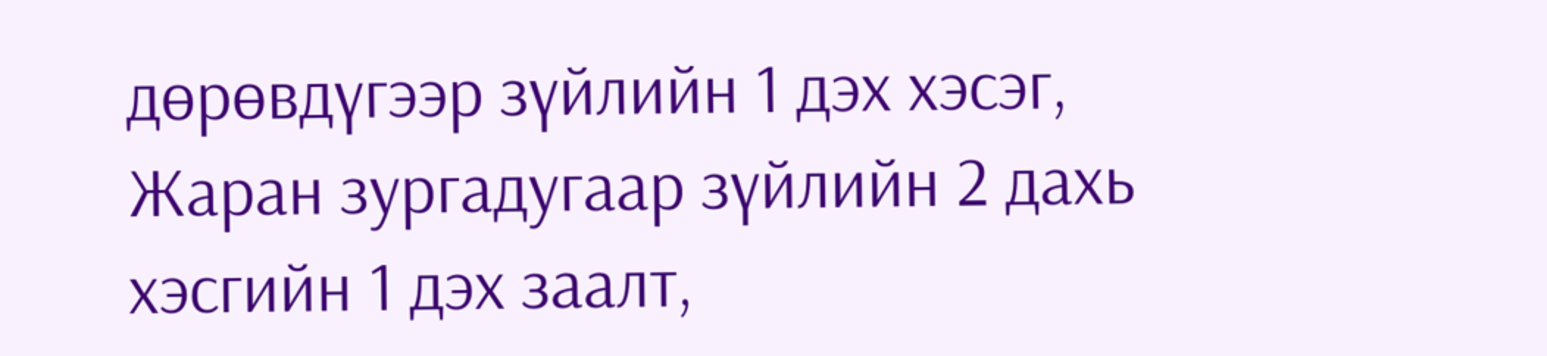дөрөвдүгээр зүйлийн 1 дэх хэсэг, Жаран зургадугаар зүйлийн 2 дахь хэсгийн 1 дэх заалт,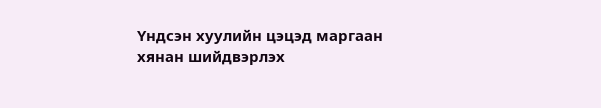Үндсэн хуулийн цэцэд маргаан хянан шийдвэрлэх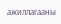ажиллагааны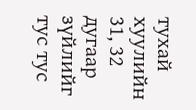тухай хуулийн 31, 32 дугаар зүйлийг тус тус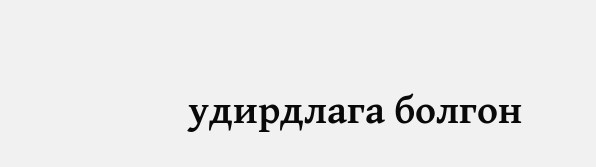удирдлага болгон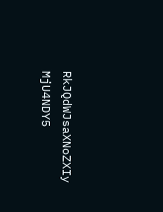RkJQdWJsaXNoZXIy MjU4NDY5